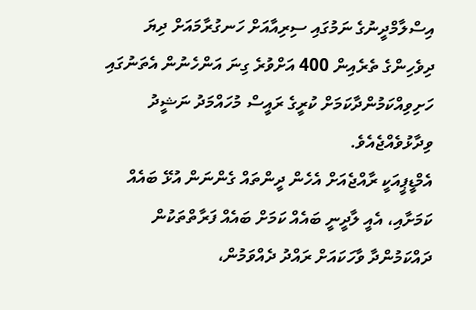އިސްލާމްދީނުގެ ނަމުގައި ސިރިއާއަށް ހަނގުރާމައަށް ދިޔަ ދިވެހިންގެ ތެރެއިން 400 އަށްވުރެ ގިނަ އަންހެނުން އެތަނުގައި ހަށިވިއްކަމުންދާކަމަށް ކުރީގެ ރައީސް މުހައްމަދު ނަޝީދު ވިދާޅުވެއްޖެއެވެ.
އެމްޑީޕީއަކީ ރާއްޖެއަށް އެހެން ދީންތައް ގެންނަން އުޅޭ ބައެއް ކަމަށާއި، އެއީ ލާދީނީ ބައެއް ކަމަށް ބައެއް ފަރާތްތަކުން ދައްކަމުންދާ ވާހަކައަށް ރައްދު ދެއްވަމުން،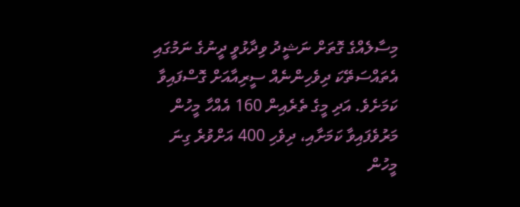މިސާލެއްގެ ގޮތަށް ނަޝީދު ވިދާޅުވީ ދީނުގެ ނަމުގައި އެތައްސަތޭކަ ދިވެހިންނެއް ސީރިއާއަށް ގޮސްފައިވާ ކަމަށެވެ. އަދި މީގެ ތެރެއިން 160 އެއްހާ މީހުން މަރުވެފައިވާ ކަމަށާއި، ދިވެހި 400 އަށްވުރެ ގިނަ މީހުން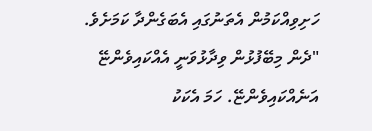ހަށިވިއްކަމުން އެތަނުގައި އެބަގެންދާ ކަމަށެވެ.
"ދެން މިބޭފުޅުން ވިދާޅުވަނީ އެއްކައިވެންޏޭ އަނެއްކައިވެންޏޭ. ހަމަ އެކަކު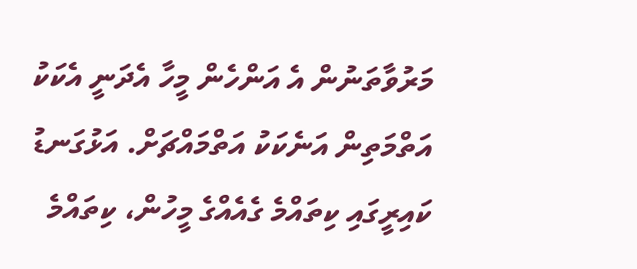މަރުވާތަނުން އެ އަންހެން މީހާ އެދަނީ އެކަކު އަތްމަތިން އަނެކަކު އަތްމައްޗަށް. އަޅުގަނޑު ކައިރީގައި ކިތައްމެ ގެއެއްގެ މީހުން، ކިތައްމެ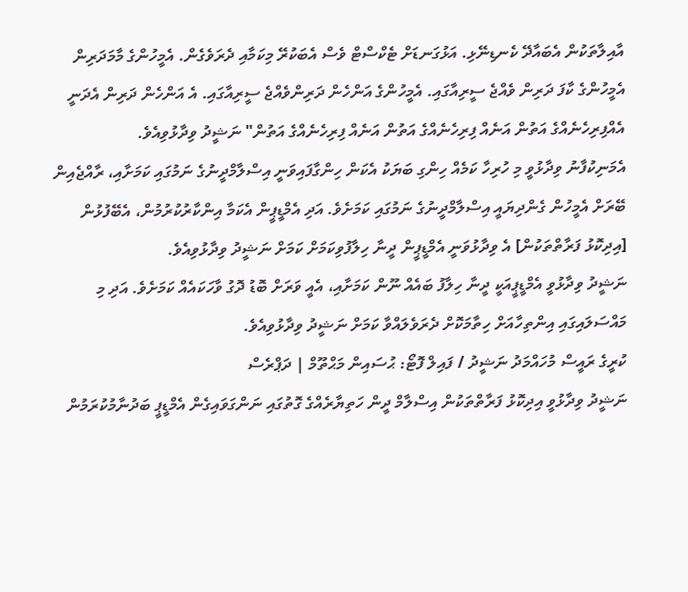އާއިލާތަކުން އެބައާދޭ ކެނޑިނޭޅި. އަޅުގަނޑަށް ޓެކްސްޓް ވެސް އެބަކުރޭ މިކަމާއި ދެރަވެގެން. އެމީހުންގެ މާމަދަރިން އެމީހުންގެ ކާފަ ދަރިން ވެއްޖެ ސީރިއާގައި. އެމީހުންގެ އަންހެން ދަރިންވެއްޖެ ސީރިއާގައި. އެ އަންހެން ދަރިން އެދަނީ އެއްފިރިހެނެއްގެ އަތުން އަނެއް ފިރިހެނެއްގެ އަތުން އަނެއް ފިރިހެނެއްގެ އަތުން" ނަޝީދު ވިދާޅުވިއެވެ.
އެމަނިކުފާނު ވިދާޅުވީ މި ހުރިހާ ކަމެއް ހިންގި ބަޔަކު އެކަން ހިންގާފައިވަނީ އިސްލާމްދީނުގެ ނަމުގައި ކަމަށާއި، ރާއްޖެއިން ބޭރަށް އެމީހުން ގެންދިޔައީ އިސްލާމްދީނުގެ ނަމުގައި ކަމަށެވެ. އަދި އެމްޑީޕީން އެކަމާ އިންކާރުކުރުމުން، އެބޭފުޅުން [އިދިކޮޅު ފަރާތްތަކުން] އެ ވިދާޅުވަނީ އެމްޑީޕީން ދީނާ ހިލާފުވިކަމަށް ކަމަށް ނަޝީދު ވިދާޅުވިއެވެ.
ނަޝީދު ވިދާޅުވީ އެމްޑީޕީއަކީ ދީނާ ހިލާފު ބައެއް ނޫން ކަމަށާއި، އެއީ ވަރަށް ބޮޑު ދޮގު ވާހަކައެއް ކަމަށެވެ. އަދި މި މައްސަލައިގައި އިންތިހާއަށް ހިތާމަކޮށް ދެރަވެލައްވާ ކަމަށް ނަޝީދު ވިދާޅުވިއެވެ.
ކުރީގެ ރައީސް މުހައްމަދު ނަޝީދު / ފައިލް ފޮޓޯ: ޙުސައިން މަޙްތޫމް | ދަޕްރެސް
ނަޝީދު ވިދާޅުވީ އިދިކޮޅު ފަރާތްތަކުން އިސްލާމް ދީން ހަތިޔާރެއްގެ ގޮތުގައި ނަންގަވައިގެން އެމްޑީޕީ ބަދުނާމުކުރަމުން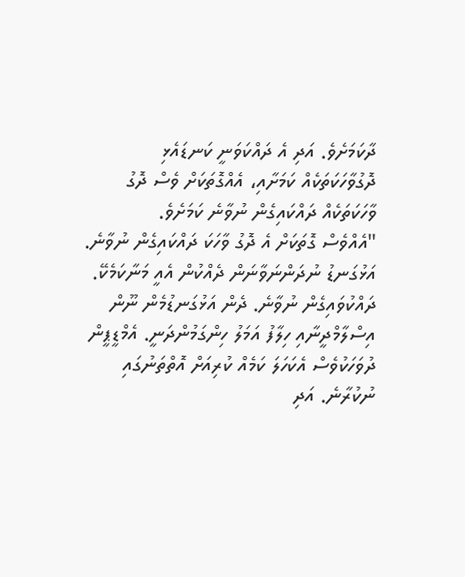ދާކަމަށެވެ. އަދި އެ ދައްކަވަނީ ކަނޑައެޅި ދޮގުވާހަކަތަކެއް ކަމަށާއި، އެއްގޮތަކަށް ވެސް ދޮގު ވާހަކަތަކެއް ދައްކައިގެން ނުވާނެ ކަމަށެވެ.
"އެއްވެސް ގޮތަކަށް އެ ދޮގު ވާހަކަ ދައްކައިގެން ނުވާނެ. އަޅުގަނޑު ނުދަންނަވާނަން ދެއްކުން އެއީ މަނާކަމެކޭ. ދައްކުވައިގެން ނުވާނެ. ދެން އަޅުގަނޑުމެން ނޫން އިސްލާމްދީނާއި ހިލާފު އަމަލު ހިންގަމުންދަނީ. އެމްޑީޕީން ދުވަހަކުވެސް އެކަހަލަ ކަމެއް ކުރިއަށް އޮތްތަނުގައި ނުކުރާނެ. އަދި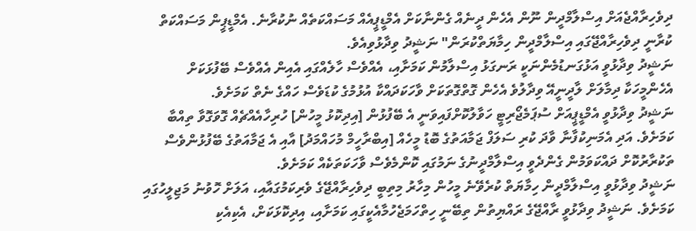ދިވެހިރާއްޖެއަށް އިސްލާމްދީން ނޫން އެހެން ދީނެއް ގެންނާކަށް އެމްޑީޕީއެއް މަސައްކަތެއް ނުކުރާނެ. އެމްޑީޕީން މަސައްކަތް ކުރާނީ ދިވެހިރާއްޖޭގައި އިސްލާމްދީން ހިމާޔަތްކުރަން" ނަޝީދު ވިދާޅުވިއެވެ.
ނަޝީދު ވިދާޅުވީ އަޅުގަނޑުމެންނަކީ ރަނގަޅު އިސްލާމުން ކަމަށާއި، އެއްވެސް ހާލެއްގައި އެއިން އެއްވެސް ބޭފުޅަކަށް އެހެންމީހަކާ ދިމާލަށް ލާދީނީއޭ ވިދާލުވެ އެހެން ގޮތްގޮތަކަށް ވާހަކަދައްކާ އުޅުމުގެ ކުޑަވެސް ހައްގެ ނެތް ކަމަށެވެ.
ނަޝީދު ވިދާޅުވީ އެމްޑީޕީއަށް ސުޕަމެޖޯރިޓީ ހަވާލުކޮށްފައިވަނީ އެ ބޭފުޅުން [އިދިކޮޅު މީހުން] ހުރިހާއެއްޗެއް ގޮވަގޮވާ ތިއްބާ ކަމަށެވެ. އަދި އެމަނިކުފާނާ ވާދަ ކުރި ސަލަފް ޖަމާއަތުގެ ބޮޑު މީހެއް [އިބްރާހީމް މުހައްމަދު] އާއި އެ ޖަމާއަތުގެ ބޭފުޅުންވެސް ތަކުރާރުކޮށް ދައްކަވަމުން ގެންދެވީ އިސްލާމްދީނުގެ ނަމުގައި ކޮންމެވެސް ވާހަކަތަކެއް ކަމަށެވެ.
ނަޝީދު ވިދާޅުވީ އިސްލާމްދީން ހިމާޔަތް ކުރެވޭނެ މީހުން މިހާރު މިތިބީ ދިވެހިރާއްޖޭގެ ވެރިކަމުގައާއި، އަލަށް ހޮވުނު މަޖިލީހުގައި ކަމަށެވެ. ނަޝީދު ވިދާޅުވީ ރާއްޖޭގެ ރައްޔިތުން ތިބޭނީ ހިތްހަމަޖެހުމާއެކީގައި ކަމަށާއި، އިދިކޮޅަކަށް، އެކިއެކި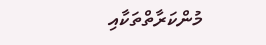މުންކަރާތްތަކާއި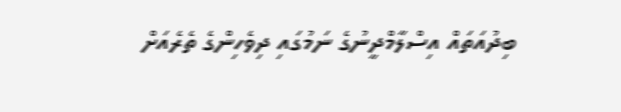ބިދުއަތައް އިސްލާމްދީނުގެ ނަމުގައި ދިވެހިންގެ ތެރެއަށް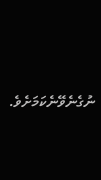ނުގެނެވޭނެކަމަށެވެ.